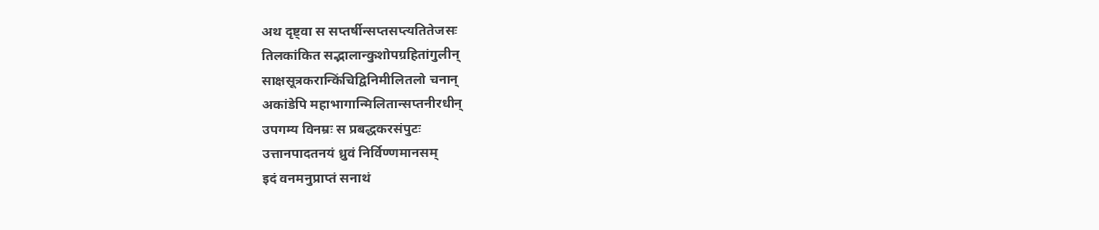अथ दृष्ट्वा स सप्तर्षीन्सप्तसप्त्यतितेजसः
तिलकांकित सद्भालान्कुशोपग्रहितांगुलीन्
साक्षसूत्रकरान्किंचिद्विनिमीलितलो चनान्
अकांडेपि महाभागान्मिलितान्सप्तनीरधीन्
उपगम्य विनम्रः स प्रबद्धकरसंपुटः
उत्तानपादतनयं ध्रुवं निर्विण्णमानसम्
इदं वनमनुप्राप्तं सनाथं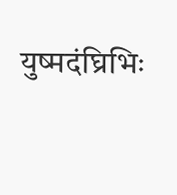युष्मदंघ्रिभिः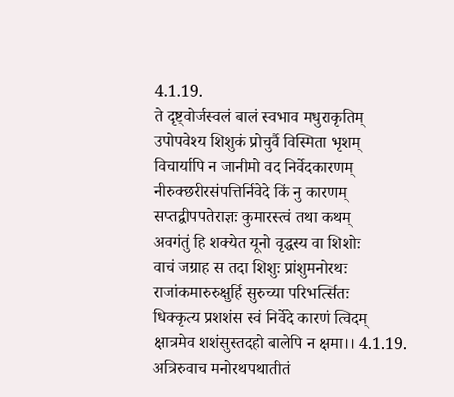4.1.19.
ते दृष्ट्वोर्जस्वलं बालं स्वभाव मधुराकृतिम्
उपोपवेश्य शिशुकं प्रोचुर्वै विस्मिता भृशम्
विचार्यापि न जानीमो वद निर्वेदकारणम्
नीरुक्छरीरसंपत्तिर्निवेदे किं नु कारणम्
सप्तद्वीपपतेराज्ञः कुमारस्त्वं तथा कथम्
अवगंतुं हि शक्येत यूनो वृद्धस्य वा शिशोः
वाचं जग्राह स तदा शिशुः प्रांशुमनोरथः
राजांकमारुरुक्षुर्हि सुरुच्या परिभर्त्सितः
धिक्कृत्य प्रशशंस स्वं निर्वेदे कारणं त्विदम्
क्षात्रमेव शशंसुस्तदहो बालेपि न क्षमा।। 4.1.19.
अत्रिरुवाच मनोरथपथातीतं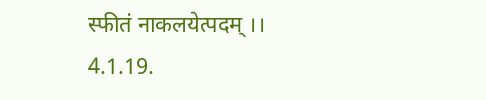स्फीतं नाकलयेत्पदम् ।। 4.1.19.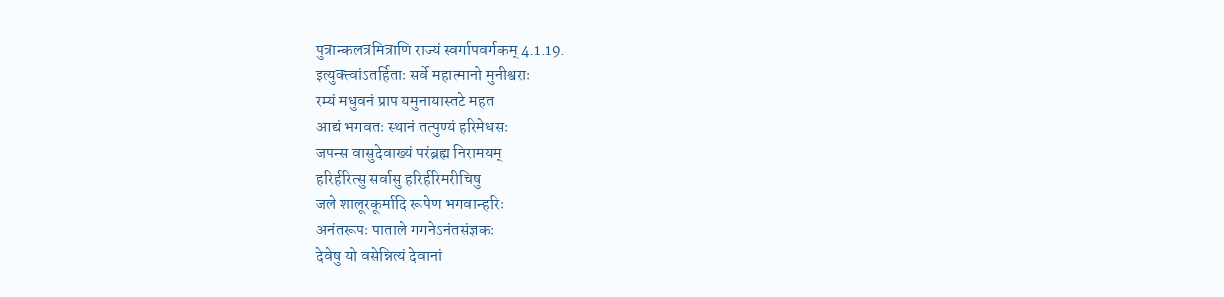पुत्रान्कलत्रमित्राणि राज्यं स्वर्गापवर्गकम् 4.1.19.
इत्युक्त्वांऽतर्हिताः सर्वे महात्मानो मुनीश्वराः
रम्यं मधुवनं प्राप यमुनायास्तटे महत
आद्यं भगवतः स्थानं तत्पुण्यं हरिमेधसः
जपन्स वासुदेवाख्यं परंब्रह्म निरामयम्
हरिर्हरित्सु सर्वासु हरिर्हरिमरीचिषु
जले शालूरकूर्मादि रूपेण भगवान्हरिः
अनंतरूपः पाताले गगनेऽनंतसंज्ञकः
देवेषु यो वसेन्नित्यं देवानां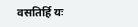वसतिर्हि यः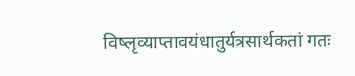विष्लृव्याप्तावयंधातुर्यत्रसार्थकतां गतः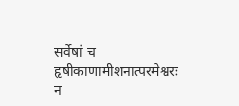सर्वेषां च हृषीकाणामीशनात्परमेश्वरः
न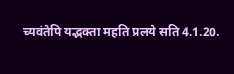च्यवंतेपि यद्भक्ता महति प्रलये सति 4.1.20.